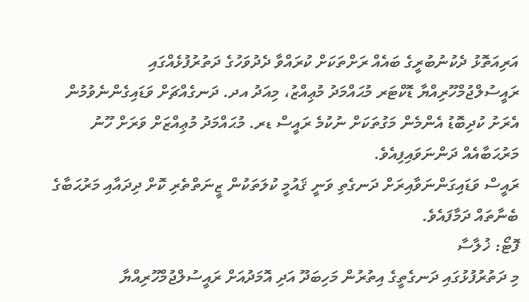އަރިއަތޮޅު ދެކުނުބުރީގެ ބައެއް ރަށްތަކަށް ކުރައްވާ ދެދުވަހުގެ ދަތުރުފުޅެއްގައި ރައީސުލްޖުމްހޫރިއްޔާ ޑޮކްޓަރ މުޙައްމަދު މުޢިއްޒު، މިއަދު އދ. ދަނގެއްޗަށް ވަޑައިގެންނެވުމުން އެރަށު ކުދިބޮޑު އެންމެން މަގުތަކަށް ނުކުމެ ރައީސް ޑރ. މުޙައްމަދު މުޢިއްޒަށް ވަރަށް ހޫނު މަރުޙަބާއެއް ދަންނަވައިފިއެވެ.
ރައީސް ވަޑައިގަންނަވާއިރަށް ދަނގެތި ވަނީ ޤައުމީ ކުލަތަކުން ޒީނަތްތެރި ކޮށް ދިދައާއި މަރުޙަބާގެ ބެނާތައް ދަމާފައެވެ.
ފޮޓޯ: ޚުލާސާ
މި ދަތުރުފުޅުގައި ދަނގެތީގެ އިތުރުން މަހިބަދޫ އަދި އޮމަދުއަށް ރައީސުލްޖުމްހޫރިއްޔާ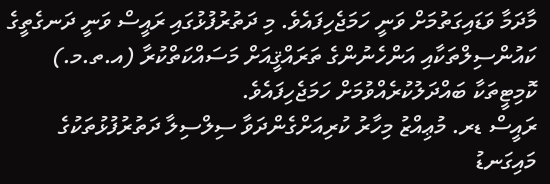މާދަމާ ވަޑައިގަތުމަށް ވަނީ ހަމަޖެހިފައެވެ. މި ދަތުރުފުޅުގައި ރައީސް ވަނީ ދަނގެތީގެ ކައުންސިލްތަކާއި އަންހެނުންގެ ތަރައްޤީއަށް މަސައްކަތްކުރާ (އ.ތ.މ.) ކޮމިޓީތަކާ ބައްދަލުކުރެއްވުމަށް ހަމަޖެހިފައެވެ.
ރައީސް ޑރ. މުޢިއްޒު މިހާރު ކުރިއަށްގެންދަވާ ސިލްސިލާ ދަތުރުފުޅުތަކުގެ މައިގަނޑު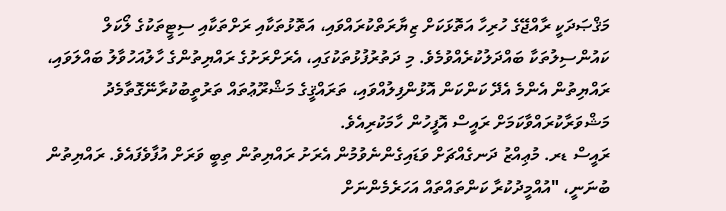މަޤްޞަދަކީ ރާއްޖޭގެ ހުރިހާ އަތޮޅަކަށް ޒިޔާރަތްކުރައްވައި، އަތޮޅުތަކާއި ރަށްތަކާއި ސިޓީތަކުގެ ލޯކަލް ކައުންސިލުތަކާ ބައްދަލުކުރެއްވުމެވެ. މި ދަތުރުފުޅުތަކުގައި، އެރަށްރަށުގެ ރައްޔިތުންގެ ހާލުއަހުވާލު ބައްލަވައި، ރައްޔިތުން އެންމެ އެދޭ ކަންކަން އޮޅުންފިލުއްވައި، ތަރައްޤީގެ މަޝްރޫޢުތައް ތަރުތީބުކުރާނޭގޮތާމެދު މަޝްވަރާކުރައްވާކަމަށް ރައީސް އޮފީހުން ހާމަކުރިއެވެ.
ރައީސް ޑރ. މުޢިއްޒު ދަނގެއްޗަށް ވަޑައިގެންނެވުމުން އެރަށު ރައްޔިތުން ތިބީ ވަރަށް އުފާވެފައެވެ. ރައްޔިތުން ބުނަނީ، "އުއްމީދުކުރާ ކަންތައްތައް އަހަރެމެންނަށް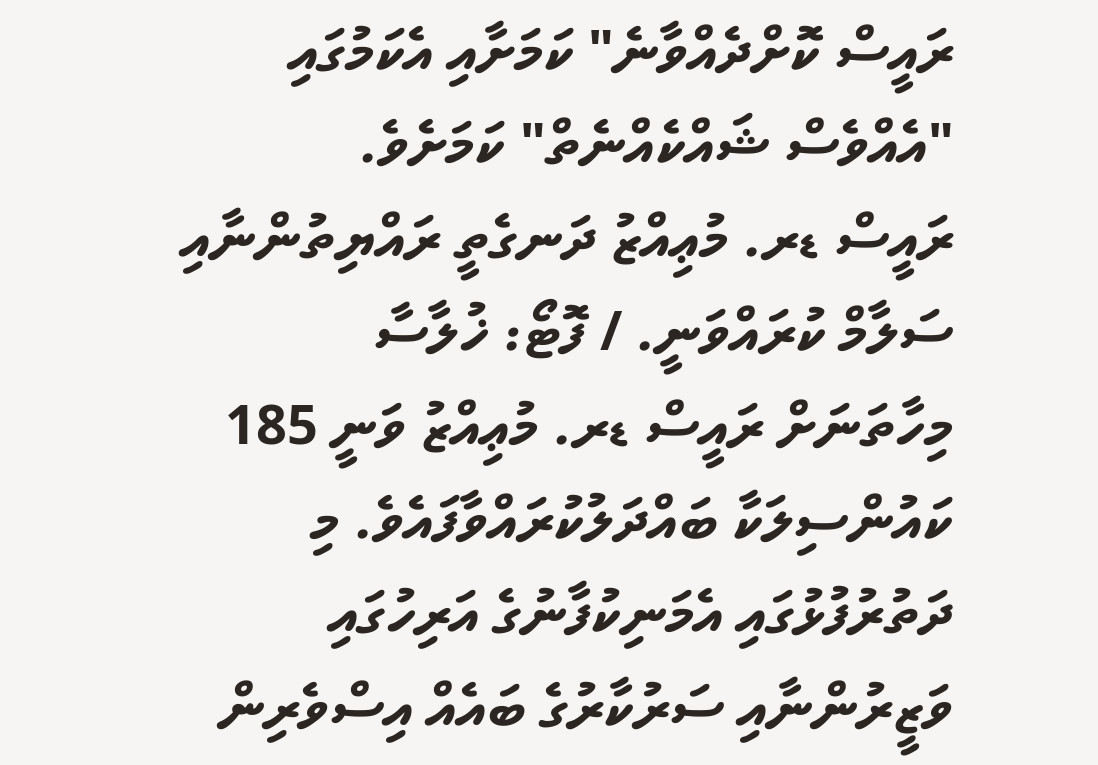ރައީސް ކޮށްދެއްވާނެ" ކަމަށާއި އެކަމުގައި "އެއްވެސް ޝައްކެއްނެތް" ކަމަށެވެ.
ރައީސް ޑރ. މުޢިއްޒު ދަނގެތީ ރައްޔިތުންނާއި ސަލާމް ކުރައްވަނީ. / ފޮޓޯ: ޚުލާސާ
މިހާތަނަށް ރައީސް ޑރ. މުޢިއްޒު ވަނީ 185 ކައުންސިލަކާ ބައްދަލުކުރައްވާފައެވެ. މި ދަތުރުފުޅުގައި އެމަނިކުފާނުގެ އަރިހުގައި ވަޒީރުންނާއި ސަރުކާރުގެ ބައެއް އިސްވެރިން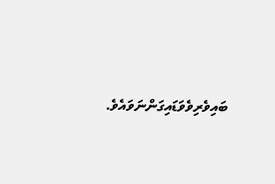ބައިވެރިވެވަޑައިގަންނަވައެވެ.